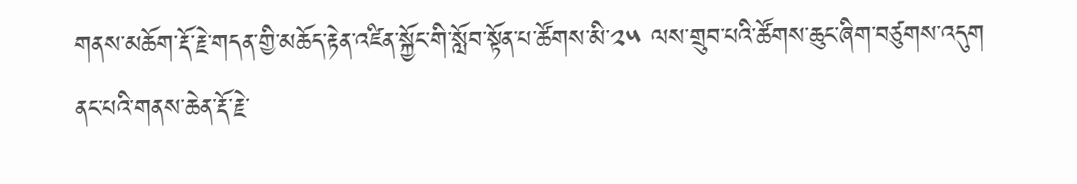གནས་མཆོག་རྡོ་རྗེ་གདན་གྱི་མཆོད་རྟེན་འཛིན་སྐྱོང་གི་སློབ་སྟོན་པ་ཚོགས་མི་༢༥ ལས་གྲུབ་པའི་ཚོགས་ཆུང་ཞིག་བཙུགས་འདུག
ནང་པའི་གནས་ཆེན་རྡོ་རྗེ་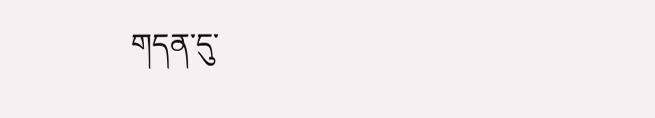གདན་དུ་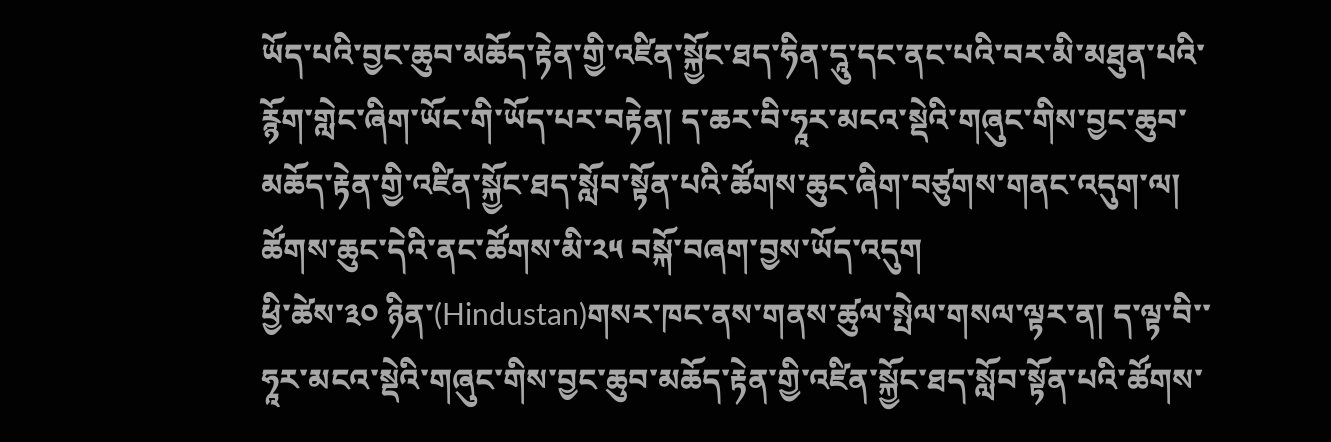ཡོད་པའི་བྱང་ཆུབ་མཆོད་རྟེན་གྱི་འཛིན་སྐྱོང་ཐད་ཧིན་དཱུ་དང་ནང་པའི་བར་མི་མཐུན་པའི་རྙོག་གླེང་ཞིག་ཡོང་གི་ཡོད་པར་བརྟེན། ད་ཆར་བི་ཧཱར་མངའ་སྡེའི་གཞུང་གིས་བྱང་ཆུབ་མཆོད་རྟེན་གྱི་འཛིན་སྐྱོང་ཐད་སློབ་སྟོན་པའི་ཚོགས་ཆུང་ཞིག་བཙུགས་གནང་འདུག་ལ། ཚོགས་ཆུང་དེའི་ནང་ཚོགས་མི་༢༥ བསྐོ་བཞག་བྱས་ཡོད་འདུག
ཕྱི་ཚེས་༣༠ ཉིན་(Hindustan)གསར་ཁང་ནས་གནས་ཚུལ་སྤེལ་གསལ་ལྟར་ན། ད་ལྟ་བི་་ཧཱར་མངའ་སྡེའི་གཞུང་གིས་བྱང་ཆུབ་མཆོད་རྟེན་གྱི་འཛིན་སྐྱོང་ཐད་སློབ་སྟོན་པའི་ཚོགས་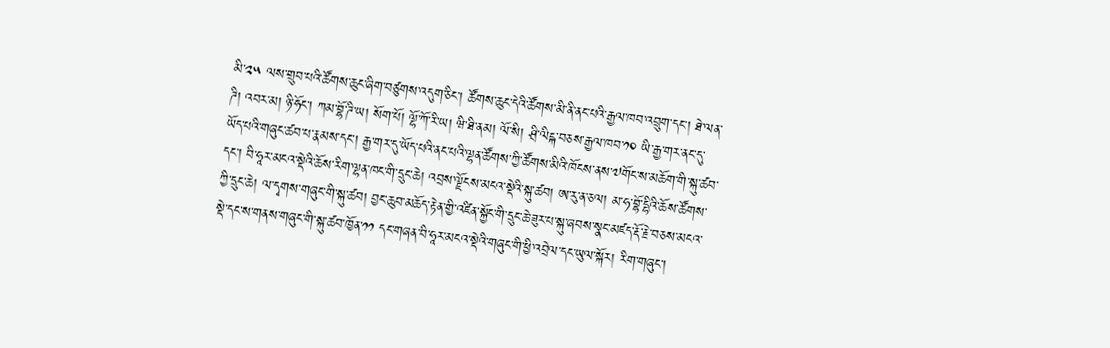མི་༢༥ ལས་གྲུབ་པའི་ཚོགས་ཆུང་ཞིག་བཙུགས་འདུག་ཅིང་། ཚོགས་ཆུང་དེའི་ཚོགས་མི་ནི་ནང་པའི་རྒྱལ་ཁབ་འབྲུག་དང་། ཐེ་ལན་ཌི། འབར་མ། ཉི་ཧོང་། ཀམ་བྷོ་ཌི་ཡ། སོག་པོ། ལྷོ་ཀོ་རི་ཡ། ཝི་ཐི་ནམ། ལོ་སི། ཤྲི་ལིངྐ་བཅས་རྒྱལ་ཁབ་༡༠ ཡི་རྒྱ་གར་ནང་དུ་ཡོད་པའི་གཞུང་ཚབ་པ་རྣམས་དང་། རྒྱ་གར་དུ་ཡོད་པའི་ནང་པའི་ལྷན་ཚོགས་ཀྱི་ཚོགས་མིའི་ཁོངས་ནས་༧གོང་ས་མཆོག་གི་སྐུ་ཚབ་དང་། བི་ཧཱར་མངའ་སྡེའི་ཆོས་རིག་ལྷན་ཁང་གི་དྲུང་ཆེ། འབྲས་ལྗོངས་མངའ་སྡེའི་སྐུ་ཚབ། ཨ་རུ་ན་ཅལ། མ་ཧ་བྷོ་དྷིའི་ཆོས་ཚོགས་ཀྱི་དྲུང་ཆེ། ལ་དྭགས་གཞུང་གི་སྐུ་ཚབ། བྱང་ཆུབ་མཆོད་རྟེན་གྱི་འཛིན་སྐྱོང་གི་དྲུང་ཆེ་ཟུར་པ་སྐུ་ཞབས་སྣང་མཛད་རྡོ་རྗེ་བཅས་མངའ་སྡེ་དང་ས་གནས་གཞུང་གི་སྐུ་ཚབ་ཁྱོན་༡༡ དང་གཞན་བི་ཧཱར་མངའ་སྡེའི་གཞུང་གི་ཕྱི་འབྲེལ་དང་ཡུལ་སྐོར། རིག་གཞུང་།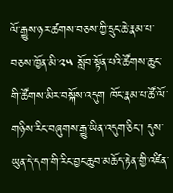ལོ་རྒྱུས་ཉར་ཚགས་བཅས་ཀྱི་དྲུང་ཆེ་རྣམ་པ་བཅས་ཁྱོན་མི་༢༥ སློབ་སྟོན་པའི་ཚོགས་ཆུང་གི་ཚོགས་མིར་བསྐོས་འདུག ཁོང་རྣམ་པ་ཚོ་ལོ་གཉིས་རིང་བཞུགས་རྒྱུ་ཡིན་འདུག་ཅིང་། དུས་ཡུན་དེ་དག་གི་རིང་བྱང་ཆུབ་མཆོད་རྟེན་གྱི་འཛིན་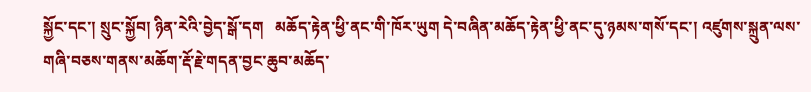སྐྱོང་དང་། སྲུང་སྐྱོབ། ཉིན་རེའི་བྱེད་སྒོ་དག   མཆོད་རྟེན་ཕྱི་ནང་གི་ཁོར་ཡུག དེ་བཞིན་མཆོད་རྟེན་ཕྱི་ནང་དུ་ཉམས་གསོ་དང་། འཛུགས་སྐྲུན་ལས་གཞི་བཅས་གནས་མཆོག་རྡོ་རྗེ་གདན་བྱང་ཆུབ་མཆོད་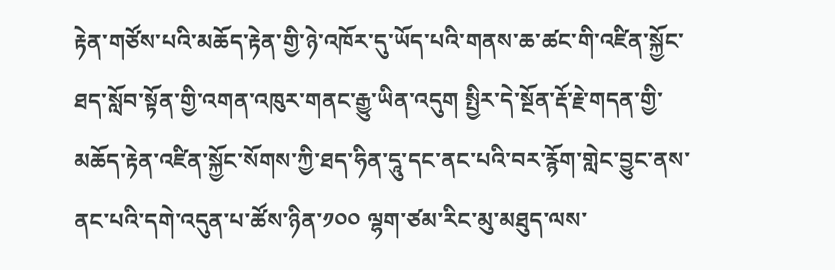རྟེན་གཙོས་པའི་མཆོད་རྟེན་གྱི་ཉེ་འཁོར་དུ་ཡོད་པའི་གནས་ཆ་ཚང་གི་འཛིན་སྐྱོང་ཐད་སློབ་སྟོན་གྱི་འགན་འཁུར་གནང་རྒྱུ་ཡིན་འདུག སྤྱིར་དེ་སྔོན་རྡོ་རྗེ་གདན་གྱི་མཆོད་རྟེན་འཛིན་སྐྱོང་སོགས་ཀྱི་ཐད་ཧིན་དཱུ་དང་ནང་པའི་བར་རྙོག་གླེང་བྱུང་ནས་ནང་པའི་དགེ་འདུན་པ་ཚོས་ཉིན་༡༠༠ ལྷག་ཙམ་རིང་མུ་མཐུད་ལས་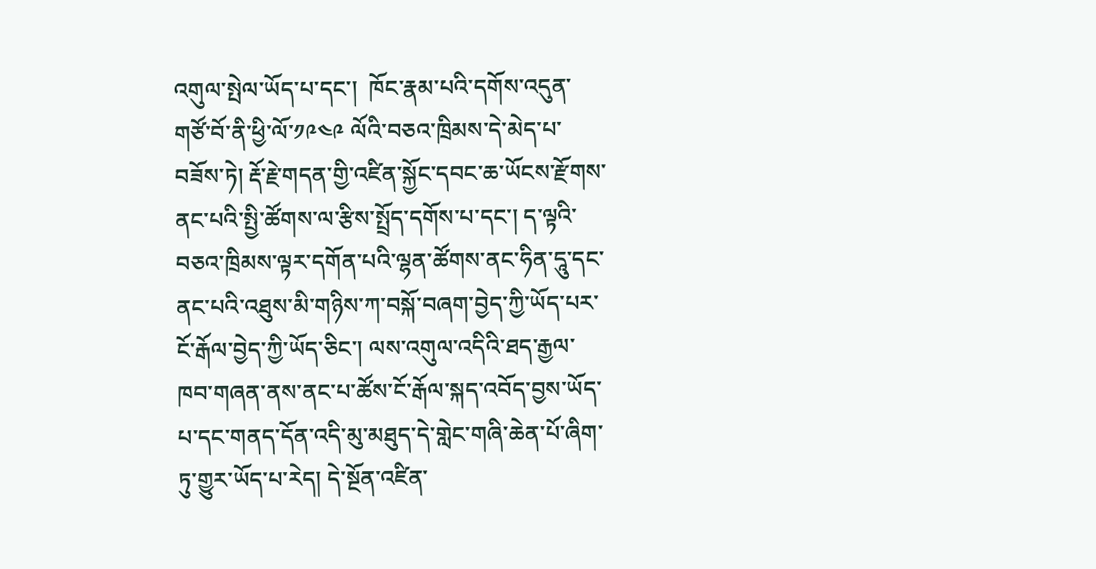འགུལ་སྤེལ་ཡོད་པ་དང་།  ཁོང་རྣམ་པའི་དགོས་འདུན་གཙོ་བོ་ནི་ཕྱི་ལོ་༡༩༤༩ ལོའི་བཅའ་ཁྲིམས་དེ་མེད་པ་བཟོས་ཏེ། རྡོ་རྗེ་གདན་གྱི་འཛིན་སྐྱོང་དབང་ཆ་ཡོངས་རྫོགས་ནང་པའི་སྤྱི་ཚོགས་ལ་རྩིས་སྤྲོད་དགོས་པ་དང་། ད་ལྟའི་བཅའ་ཁྲིམས་ལྟར་དགོན་པའི་ལྷན་ཚོགས་ནང་ཧིན་དཱུ་དང་ནང་པའི་འཐུས་མི་གཉིས་ཀ་བསྐོ་བཞག་བྱེད་ཀྱི་ཡོད་པར་ངོ་རྒོལ་བྱེད་ཀྱི་ཡོད་ཅིང་། ལས་འགུལ་འདིའི་ཐད་རྒྱལ་ཁབ་གཞན་ནས་ནང་པ་ཚོས་ངོ་རྒོལ་སྐད་འབོད་བྱས་ཡོད་པ་དང་གནད་དོན་འདི་མུ་མཐུད་དེ་གླེང་གཞི་ཆེན་པོ་ཞིག་ཏུ་གྱུར་ཡོད་པ་རེད། དེ་སྔོན་འཛིན་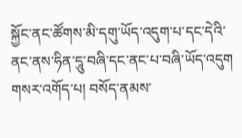སྐྱོང་ནང་ཚོགས་མི་དགུ་ཡོད་འདུག་པ་དང་དེའི་ནང་ནས་ཧིན་དཱུ་བཞི་དང་ནང་པ་བཞི་ཡོད་འདུག
གསར་འགོད་པ། བསོད་ནམས་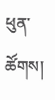ཕུན་ཚོགས།